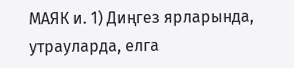МАЯК и. 1) Диңгез ярларында, утрауларда, елга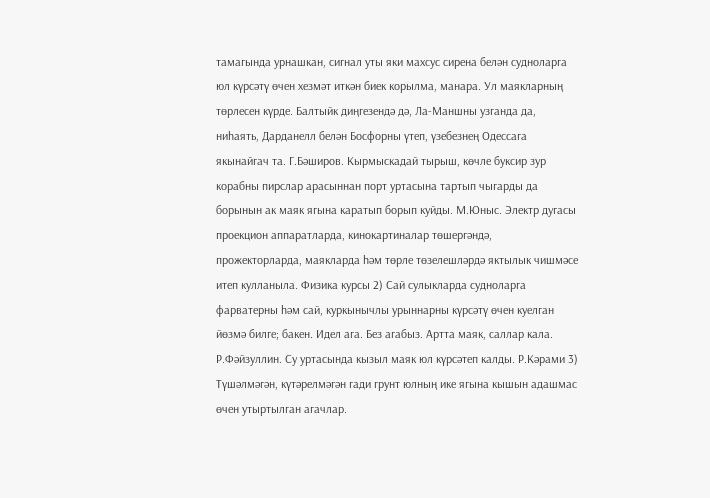тамагында урнашкан, сигнал уты яки махсус сирена белән судноларга юл күрсәтү өчен хезмәт иткән биек корылма, манара. Ул маякларның төрлесен күрде. Балтыйк диңгезендә дә, Ла-Маншны узганда да, ниһаять, Дарданелл белән Босфорны үтеп, үзебезнең Одессага якынайгач та. Г.Бәширов. Кырмыскадай тырыш, көчле буксир зур корабны пирслар арасыннан порт уртасына тартып чыгарды да борынын ак маяк ягына каратып борып куйды. М.Юныс. Электр дугасы проекцион аппаратларда, кинокартиналар төшергәндә, прожекторларда, маякларда һәм төрле төзелешләрдә яктылык чишмәсе итеп кулланыла. Физика курсы 2) Сай сулыкларда судноларга фарватерны һәм сай, куркынычлы урыннарны күрсәтү өчен куелган йөзмә билге; бакен. Идел ага. Без агабыз. Артта маяк, саллар кала. Р.Фәйзуллин. Су уртасында кызыл маяк юл күрсәтеп калды. Р.Кәрами 3) Түшәлмәгән, күтәрелмәгән гади грунт юлның ике ягына кышын адашмас өчен утыртылган агачлар.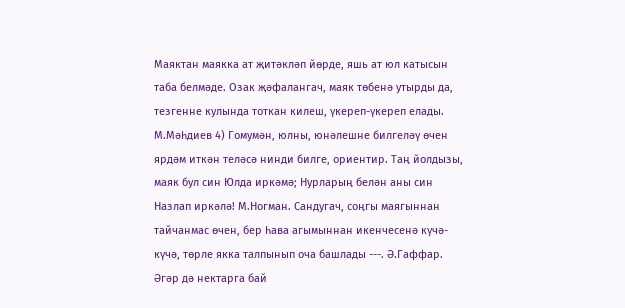Маяктан маякка ат җитәкләп йөрде, яшь ат юл катысын таба белмәде. Озак җәфалангач, маяк төбенә утырды да, тезгенне кулында тоткан килеш, үкереп-үкереп елады. М.Мәһдиев 4) Гомумән, юлны, юнәлешне билгеләү өчен ярдәм иткән теләсә нинди билге, ориентир. Таң йолдызы, маяк бул син Юлда иркәмә; Нурларың белән аны син Назлап иркәлә! М.Ногман. Сандугач, соңгы маягыннан тайчанмас өчен, бер һава агымыннан икенчесенә күчә-күчә, төрле якка талпынып оча башлады ---. Ә.Гаффар. Әгәр дә нектарга бай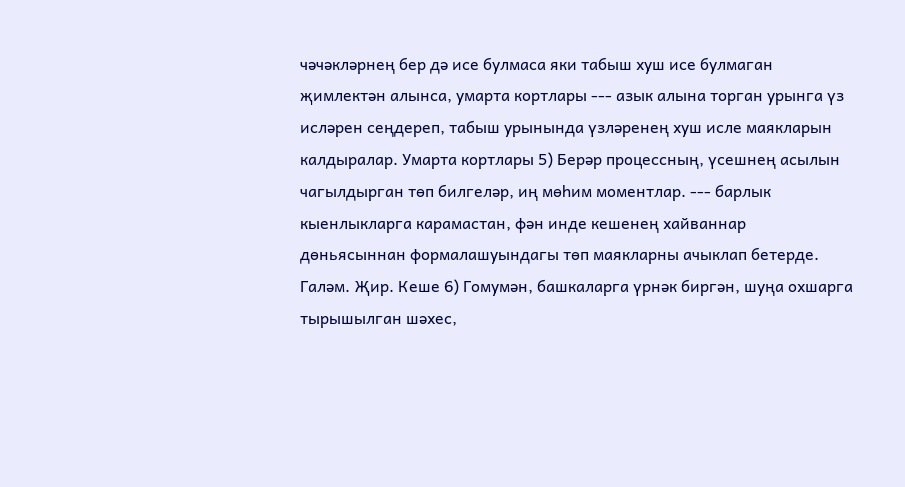чәчәкләрнең бер дә исе булмаса яки табыш хуш исе булмаган җимлектән алынса, умарта кортлары --- азык алына торган урынга үз исләрен сеңдереп, табыш урынында үзләренең хуш исле маякларын калдыралар. Умарта кортлары 5) Берәр процессның, үсешнең асылын чагылдырган төп билгеләр, иң мөһим моментлар. --- барлык кыенлыкларга карамастан, фән инде кешенең хайваннар дөньясыннан формалашуындагы төп маякларны ачыклап бетерде. Галәм. Җир. Кеше 6) Гомумән, башкаларга үрнәк биргән, шуңа охшарга тырышылган шәхес,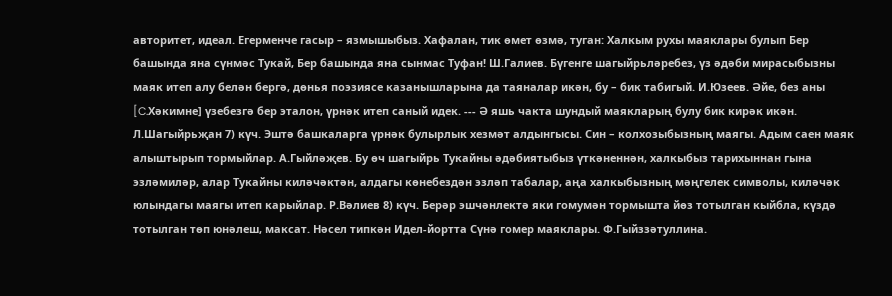авторитет, идеал. Егерменче гасыр – язмышыбыз. Хафалан, тик өмет өзмә, туган: Халкым рухы маяклары булып Бер башында яна сүнмәс Тукай, Бер башында яна сынмас Туфан! Ш.Галиев. Бүгенге шагыйрьләребез, үз әдәби мирасыбызны маяк итеп алу белән бергә, дөнья поэзиясе казанышларына да таяналар икән, бу – бик табигый. И.Юзеев. Әйе, без аны [C.Хәкимне] үзебезгә бер эталон, үрнәк итеп саный идек. --- Ә яшь чакта шундый маякларың булу бик кирәк икән. Л.Шагыйрьҗан 7) күч. Эштә башкаларга үрнәк булырлык хезмәт алдынгысы. Син – колхозыбызның маягы. Адым саен маяк алыштырып тормыйлар. А.Гыйләҗев. Бу өч шагыйрь Тукайны әдәбиятыбыз үткәненнән, халкыбыз тарихыннан гына эзләмиләр, алар Тукайны киләчәктән, алдагы көнебездән эзләп табалар, аңа халкыбызның мәңгелек символы, киләчәк юлындагы маягы итеп карыйлар. Р.Вәлиев 8) күч. Берәр эшчәнлектә яки гомумән тормышта йөз тотылган кыйбла, күздә тотылган төп юнәлеш, максат. Нәсел типкән Идел-йортта Сүнә гомер маяклары. Ф.Гыйззәтуллина.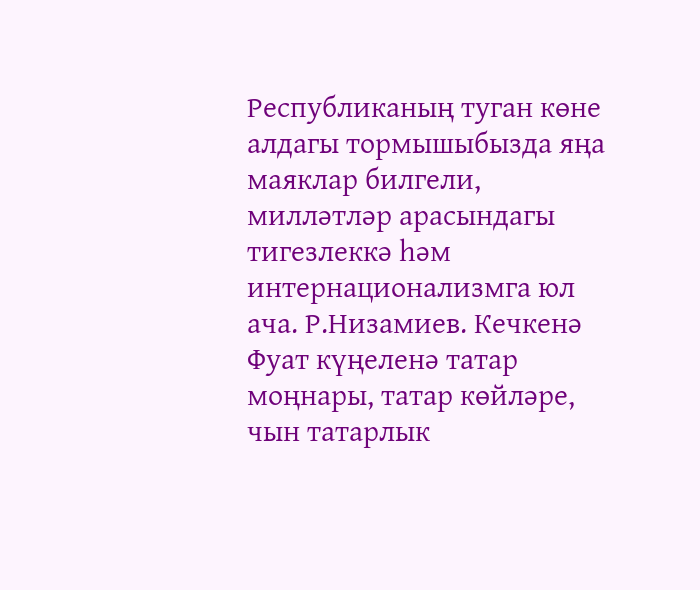Республиканың туган көне алдагы тормышыбызда яңа маяклар билгели, милләтләр арасындагы тигезлеккә һәм интернационализмга юл ача. Р.Низамиев. Кечкенә Фуат күңеленә татар моңнары, татар көйләре, чын татарлык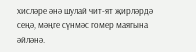хисләре әнә шулай чит-ят җирләрдә сеңә, мәңге сүнмәс гомер маягына әйләнә.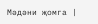Мәдәни җомга |